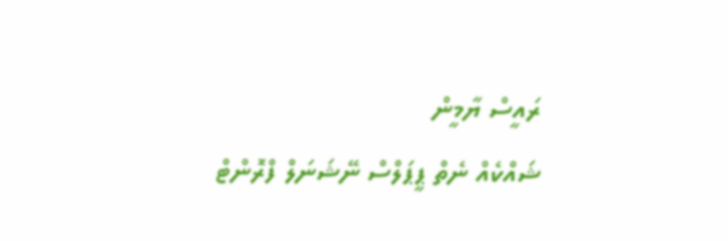ރައީސް ޔާމީން
ޝައްކެއް ނެތް ޕީޕަލްސް ނޭޝަނަލް ފްރޮންޓް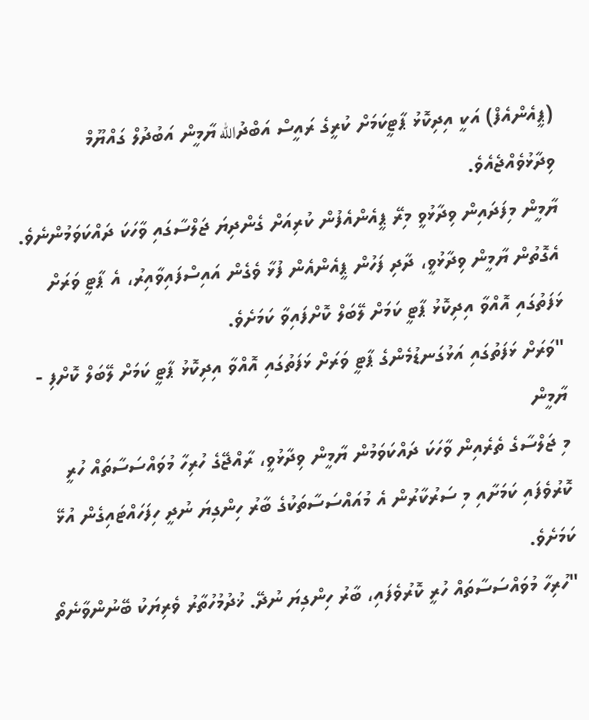(ޕީއެންއެފް) އަކީ އިދިކޮޅު ޕާޓީކަމަށް ކުރީގެ ރައީސް އަބްދުالله ޔާމީން އަބުދުލް ގައްޔޫމް ވިދާޅުވެއްޖެއެވެ.
ޔާމީން މިފަދައިން ވިދާޅުވީ މިރޭ ޕީއެންއެފުން ކުރިއަށް ގެންދިޔަ ޖަލްސާގައި ވާހަކަ ދައްކަވަމުންނެވެ. އެގޮތުން ޔާމީން ވިދާޅުވީ، ދާދި ފަހުން ޕީއެންއެން ފުޅާ ވެގެން އައިސްފައިވާއިރު، އެ ޕާޓީ ވަރަށް ޅަފަތުގައި އޮއްވާ އިދިކޮޅު ޕާޓީ ކަމަށް ލޭބަލް ކޮށްފައިވާ ކަމަށެވެ.
"ވަރަށް ޅަފަތުގައި އަޅުގަނޑުމެންގެ ޕާޓީ ވަރަށް ޅަފަތުގައި އޮއްވާ އިދިކޮޅު ޕާޓީ ކަމަށް ލޭބަލް ކޮށްފި - ޔާމީން
މި ޖަލްސާގެ ތެރެއިން ވާހަކަ ދައްކަވަމުން ޔާމީން ވިދާޅުވީ، ރާއްޖޭގެ ހުރިހާ މުވައްސަސާތައް ހުރީ ކޮރުވެފައި ކަމަށާއި މި ސަރުކާރުން އެ މުއައްސަސާތަކުގެ ބާރު ހިންގިޔަ ނުދީ ހިފަހައްޓައިގެން އުޅޭ ކަމަށެވެ.
"ހުރިހާ މުވައްސަސާތައް ހުރީ ކޮރުވެފައި، ބާރު ހިންގިޔަ ނުދޭ. ޚުދުމުހުތާރު ވެރިޔަކު ބޭނުންވާނެތޯ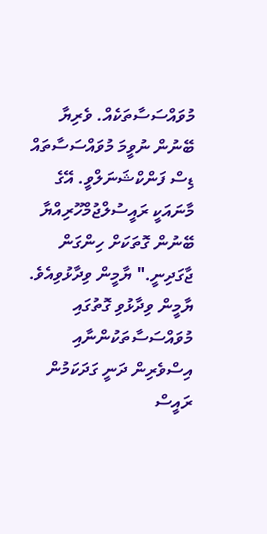މުވައްސަސާތަކެއް. ވެރިޔާ ބޭނުން ނުވީމަ މުވައްސަސާތައް ޑިސް ފަންކްޝަނަލްވީ. އޭގެ މާނައަކީ ރައީސުލްޖުމްހޫރިއްޔާ ބޭނުން ގޮތަކަށް ހިންގަން ޖާގަދިނީ." ޔާމީން ވިދާޅުވިއެވެ.
ޔާމީން ވިދާޅުވި ގޮތުގައި މުވައްސަސާތަކުންނާއި އިސްވެރިން ދަނީ ގަދަކަމުން ރައީސް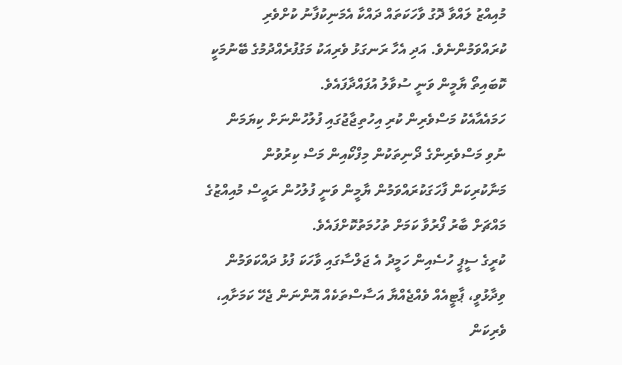މުއިއްޒު ލައްވާ ދޮގު ވާހަކަތައް ދައްކާ އެމަނިކުފާނު ކުށްވެރި ކުރައްވަމުންނެވެ. އަދި އެހާ ރަނގަޅު ވެރިއަކު މަގުފުރެއްދުމުގެ ބޭނުމަކީ ކޮބައިތޯ ޔާމީން ވަނީ ސުވާލު އުފައްދާފައެވެ.
ހަމައެއާއެކު މަސްވެރިން ކުރި އިހުތިޖާޖުގައި ފުލުހުންނަށް ކިޔަމަން ނުވި މަސްވެރިންގެ ދޯނިތަކުން މިފްކޯއިން މަސް ކިރުވުން މަނާކުރިކަން ފާހަގަކުރައްވަމުން ޔާމީން ވަނީ ފުލުހުން ރައީސް މުއިއްޒުގެ މައްޗަށް ބާރު ފޯރުވާ ކަމަށް ތުހުމަތުކޮށްފައެވެ.
ކުރީގެ ސީޕީ ހުސެއިން ހަމީދު އެ ޖަލްސާގައި ވާހަކަ ފުޅު ދައްކަވަމުން ވިދާޅުވީ، ޕާޓީއެއް ވެއްޖެއްޔާ އަސާސްތަކެއް އޮންނަން ޖެހޭ ކަމަށާއި، ވެރިކަން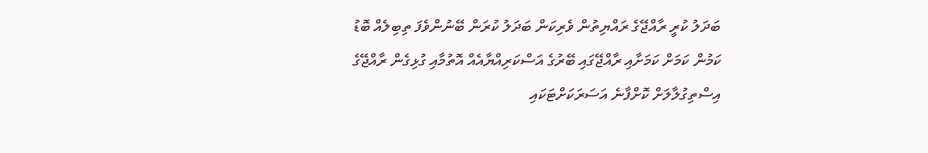ބަދަލު ކުރީ ރާއްޖޭގެ ރައްޔިތުން ވެރިކަން ބަދަލު ކުރަން ބޭނުންވެފަ ތިބިލެއް ބޮޑު ކަމުން ކަމަށް ކަމަށާއި ރާއްޖޭގައި ބޭރުގެ އަސްކަރިއްޔާއެއް އޮތުމާއި ގުޅިގެން ރާއްޖޭގެ އިސްތިގުލާލަށް ކޮށްފާނެ އަސަރަކަށްޓަކައި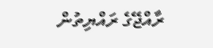ރާއްޖޭގެ ރައްޔިތުން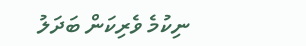ނިކުމެ ވެރިކަން ބަދަލު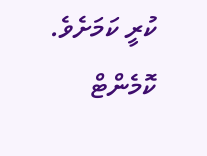ކުރީ ކަމަށެވެ.
ކޮމެންޓް